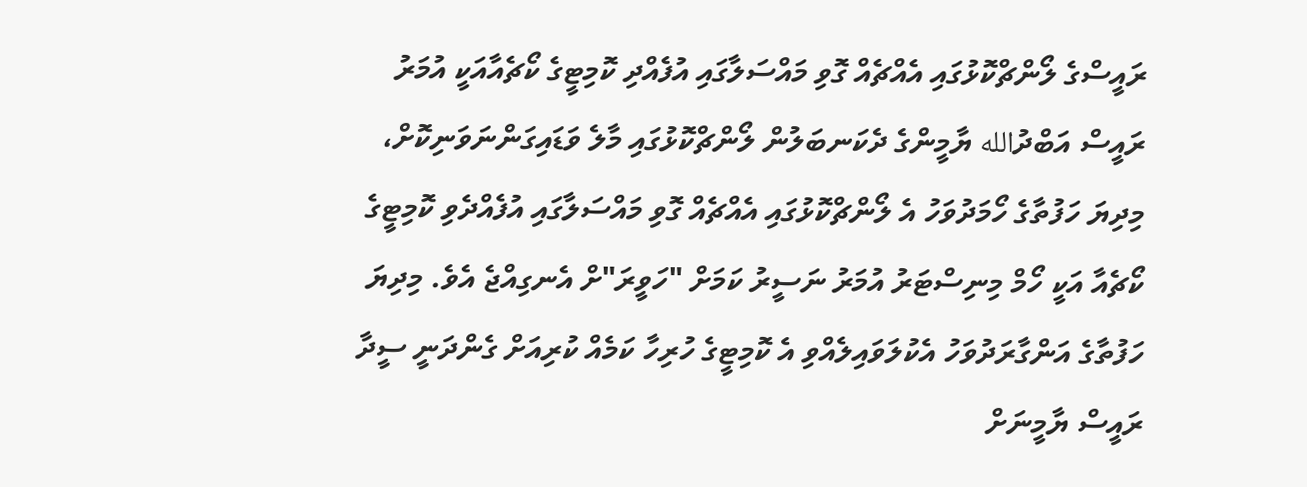ރައީސްގެ ލޯންޗްކޮޅުގައި އެއްޗެއް ގޮވި މައްސަލާގައި އުފެއްދި ކޮމިޓީގެ ކޯޗެއާއަކީ އުމަރު
ރައީސް އަބްދުالله ޔާމީންގެ ދެކަނބަލުން ލޯންޗްކޮޅުގައި މާލެ ވަޑައިގަންނަވަނިކޮށް، މިދިޔަ ހަފުތާގެ ހޯމަދުވަހު އެ ލޯންޗްކޮޅުގައި އެއްޗެއް ގޮވި މައްސަލާގައި އުފެއްދެވި ކޮމިޓީގެ ކޯޗެއާ އަކީ ހޯމް މިނިސްޓަރު އުމަރު ނަސީރު ކަމަށް "ހަވީރަ"ށް އެނގިއްޖެ އެވެ. މިދިޔަ ހަފުތާގެ އަންގާރަދުވަހު އެކުލަވައިލެއްވި އެ ކޮމިޓީގެ ހުރިހާ ކަމެއް ކުރިއަށް ގެންދަނީ ސީދާ ރައީސް ޔާމީނަށް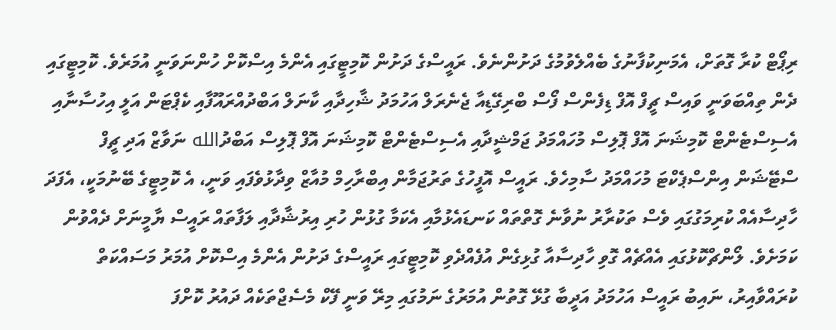ރިޕޯޓް ކުރާ ގޮތަށް، އެމަނިކުފާނުގެ ބެއްލެވުމުގެ ދަށުންނެވެ. ރައީސްގެ ދަށުން ކޮމިޓީގައި އެންމެ އިސްކޮށް ހުންނަވަނީ އުމަރެވެ. ކޮމިޓީގައި ދެން ތިއްބަވަނީ ވައިސް ޗީފް އޮފް ޑިފެންސް ފޯސް ބްރިގޭޑިއާ ޖެނެރަލް އަހުމަދު ޝާހިދާއި ކާނަލް އަބްދުއްރައޫފާއި ކެޕްޓަން އަލީ އިހުސާނާއި އެސިސްޓެންޓް ކޮމިޝަނަ އޮފް ޕޮލިސް މުހައްމަދު ޖަމްޝީދާއި އެސިސްޓެންޓް ކޮމިޝަނަ އޮފް ޕޮލިސް އަބްދުالله ނަވާޒް އަދި ޗީފް ސްޓޭޝަން އިންސްޕެކްޓަ މުހައްމަދު ސާމިހެވެ. ރައީސް އޮފީހުގެ ތަރުޖަމާން އިބްރާހިމް މުއާޒް ވިދާޅުވެފައި ވަނީ، އެ ކޮމިޓީގެ ބޭނުމަކީ، އެފަދަ ހާދިސާއެއް ކުރިމަގުގައި ވެސް ތަކުރާރު ނުވާނެ ގޮތްތައް ކަނޑައެޅުމާއި އެކަމާ ގުޅުން ހުރި އިރުޝާދާއި ލަފާތައް ރައީސް ޔާމީނަށް ދެއްވުން ކަމަށެވެ. ލޯންޗްކޮޅުގައި އެއްޗެއް ގޮވި ހާދިސާއާ ގުޅިގެން އުފެއްދެވި ކޮމިޓީގައި ރައީސްގެ ދަށުން އެންމެ އިސްކޮށް އުމަރު މަސައްކަތް ކުރައްވާއިރު، ނައިބު ރައީސް އަހުމަދު އަދީބާ ގުޅޭ ގޮތުން އުމަރުގެ ނަމުގައި މިރޭ ވަނީ ފޭކް މެސެޖްތަކެއް ދައުރު ކޮށްފަ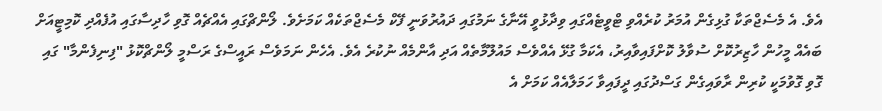އެވެ. އެ މެސެޖްތަކާ ގުޅިގެން އުމަރު ކުރެއްވި ޓްވީޓެއްގައި ވިދާޅުވީ އޭނާގެ ނަމުގައި ދައުރުވަނީ ފޭކް މެސެޖްތަކެއް ކަމަށެވެ. ލޯންޗްގައި އެއްޗެއް ގޮވި ހާދިސާގައި އުފެއްދި ކޮމިޓީއަށް ބައެއް މީހުން ހާޒިރުކޮށް ސުވާލު ކޮށްފައިވާއިރު، އެކަމާ ގުޅޭ އެއްވެސް މައުލޫމާތެއް އަދި އާންމެއް ނުކުރެ އެވެ. އެހެން ނަމަވެސް ރައީސްގެ ރަސްމީ ލޯންޗްކޮޅު "ފިނިފެންމާ" ގައި ގޮވި ގޮވުމަކީ ކުރިން ރާވައިގެން ގަސްދުގައި ދީފައިވާ ހަމަލާއެއް ކަމަށް އެ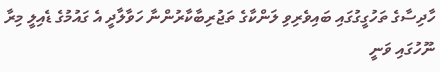ހާދިސާގެ ތަހުގީގުގައި ބައިވެރިވި ލަންކާގެ ތަޖުރިބާކާރުންނާ ހަވާލާދީ އެ ގައުމުގެ ޑެއިލީ މިރާ ނޫހުގައި ވަނީ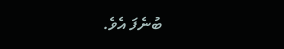ބުނެފަ އެވެ.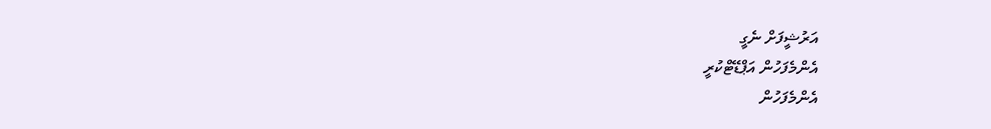އަރުޝީފަށް ނެގީ
އެންމެފަހުން އަޕްޑޭޓްކުރީ
އެންމެފަހުން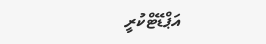އަޕްޑޭޓްކުރީ